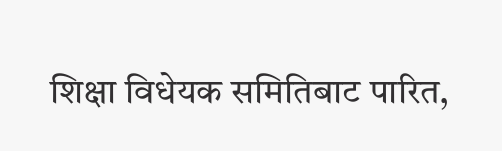शिक्षा विधेयक समितिबाट पारित,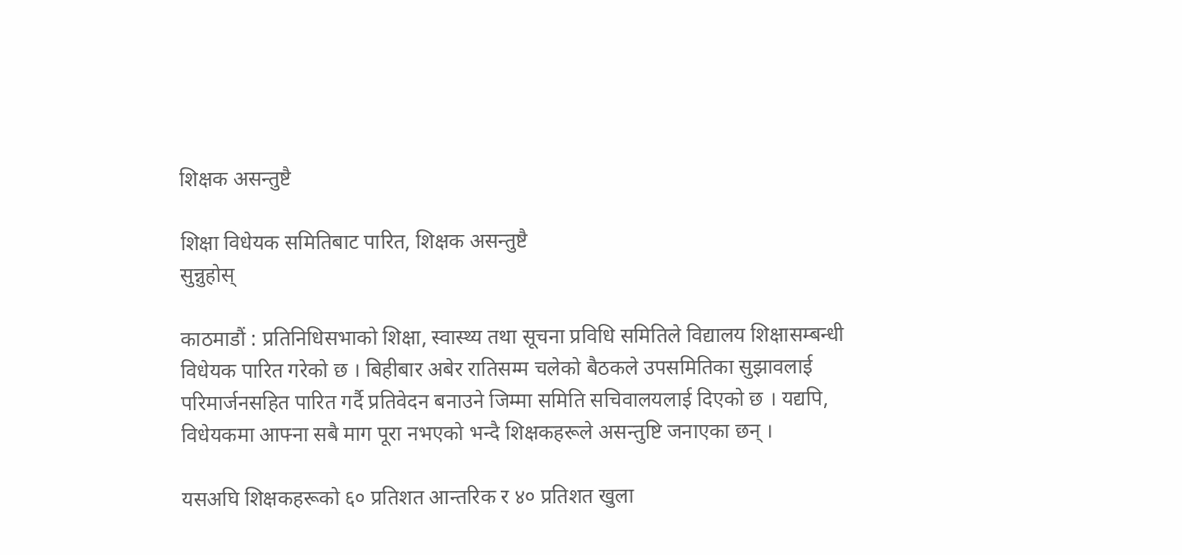शिक्षक असन्तुष्टै

शिक्षा विधेयक समितिबाट पारित, शिक्षक असन्तुष्टै
सुन्नुहोस्

काठमाडौं : प्रतिनिधिसभाको शिक्षा, स्वास्थ्य तथा सूचना प्रविधि समितिले विद्यालय शिक्षासम्बन्धी विधेयक पारित गरेको छ । बिहीबार अबेर रातिसम्म चलेको बैठकले उपसमितिका सुझावलाई परिमार्जनसहित पारित गर्दै प्रतिवेदन बनाउने जिम्मा समिति सचिवालयलाई दिएको छ । यद्यपि, विधेयकमा आफ्ना सबै माग पूरा नभएको भन्दै शिक्षकहरूले असन्तुष्टि जनाएका छन् ।

यसअघि शिक्षकहरूको ६० प्रतिशत आन्तरिक र ४० प्रतिशत खुला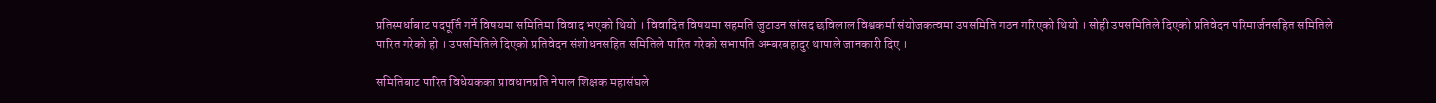प्रतिस्पर्धाबाट पदपूर्ति गर्ने विषयमा समितिमा विवाद भएको थियो । विवादित विषयमा सहमति जुटाउन सांसद छविलाल विश्वकर्मा संयोजकत्वमा उपसमिति गठन गरिएको थियो । सोही उपसमितिले दिएको प्रतिवेदन परिमार्जनसहित समितिले पारित गरेको हो । उपसमितिले दिएको प्रतिवेदन संशोधनसहित समितिले पारित गरेको सभापति अम्बरबहादुर थापाले जानकारी दिए ।

समितिबाट पारित विधेयकका प्रावधानप्रति नेपाल शिक्षक महासंघले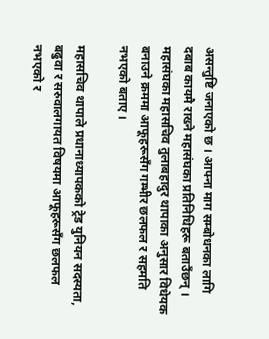असन्तुष्टि जनाएको छ । आफ्ना माग सम्बोधनका लागि दबाब कायमै राख्ने महासंघका प्रतिनिधिहरू बताउँछन् । महासंघका महासचिव तुलाबहादुर थापाका अनुसार विधेयक बनाउने क्रममा आफूहरूसँग गम्भीर छलफल र सहमति नभएको बताए ।

महासचिव थापाले प्रधानाध्यापकको ट्रेड युनियन सदस्यता, बढुवा र सरुवालगायत विषयमा आफूहरूसँग छलफल नभएको र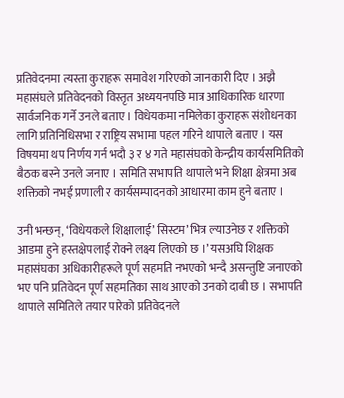प्रतिवेदनमा त्यस्ता कुराहरू समावेश गरिएको जानकारी दिए । अझै महासंघले प्रतिवेदनको विस्तृत अध्ययनपछि मात्र आधिकारिक धारणा सार्वजनिक गर्ने उनले बताए । विधेयकमा नमिलेका कुराहरू संशोधनका लागि प्रतिनिधिसभा र राष्ट्रिय सभामा पहल गरिने थापाले बताए । यस विषयमा थप निर्णय गर्न भदौ ३ र ४ गते महासंघको केन्द्रीय कार्यसमितिको बैठक बस्ने उनले जनाए । समिति सभापति थापाले भने शिक्षा क्षेत्रमा अब शक्तिको नभई प्रणाली र कार्यसम्पादनको आधारमा काम हुने बताए ।

उनी भन्छन्, ‘विधेयकले शिक्षालाई’ सिस्टम’ भित्र ल्याउनेछ र शक्तिको आडमा हुने हस्तक्षेपलाई रोक्ने लक्ष्य लिएको छ ।’ यसअघि शिक्षक महासंघका अधिकारीहरूले पूर्ण सहमति नभएको भन्दै असन्तुष्टि जनाएको भए पनि प्रतिवेदन पूर्ण सहमतिका साथ आएको उनको दाबी छ । सभापति थापाले समितिले तयार पारेको प्रतिवेदनले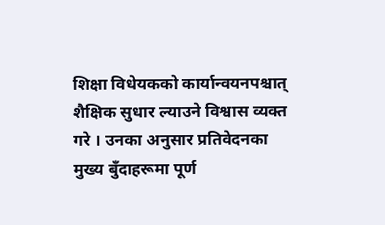शिक्षा विधेयकको कार्यान्वयनपश्चात् शैक्षिक सुधार ल्याउने विश्वास व्यक्त गरे । उनका अनुसार प्रतिवेदनका मुख्य बुँदाहरूमा पूर्ण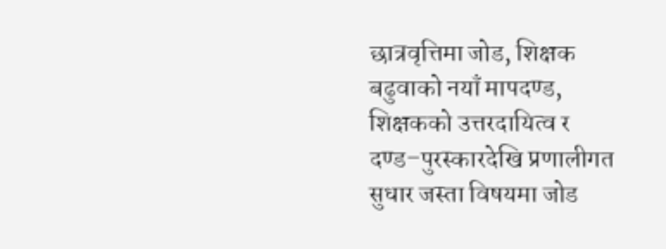छात्रवृत्तिमा जोड, शिक्षक बढुवाको नयाँ मापदण्ड, शिक्षकको उत्तरदायित्व र दण्ड–पुरस्कारदेखि प्रणालीगत सुधार जस्ता विषयमा जोड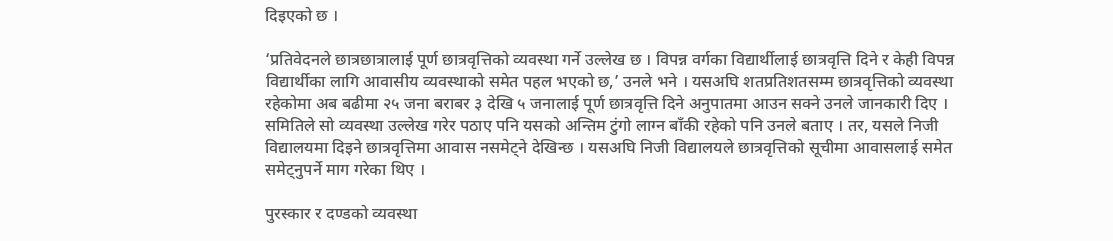दिइएको छ ।

‘प्रतिवेदनले छात्रछात्रालाई पूर्ण छात्रवृत्तिको व्यवस्था गर्ने उल्लेख छ । विपन्न वर्गका विद्यार्थीलाई छात्रवृत्ति दिने र केही विपन्न विद्यार्थीका लागि आवासीय व्यवस्थाको समेत पहल भएको छ,’ उनले भने । यसअघि शतप्रतिशतसम्म छात्रवृत्तिको व्यवस्था रहेकोमा अब बढीमा २५ जना बराबर ३ देखि ५ जनालाई पूर्ण छात्रवृत्ति दिने अनुपातमा आउन सक्ने उनले जानकारी दिए । समितिले सो व्यवस्था उल्लेख गरेर पठाए पनि यसको अन्तिम टुंगो लाग्न बाँकी रहेको पनि उनले बताए । तर, यसले निजी विद्यालयमा दिइने छात्रवृत्तिमा आवास नसमेट्ने देखिन्छ । यसअघि निजी विद्यालयले छात्रवृत्तिको सूचीमा आवासलाई समेत समेट्नुपर्ने माग गरेका थिए ।

पुरस्कार र दण्डको व्यवस्था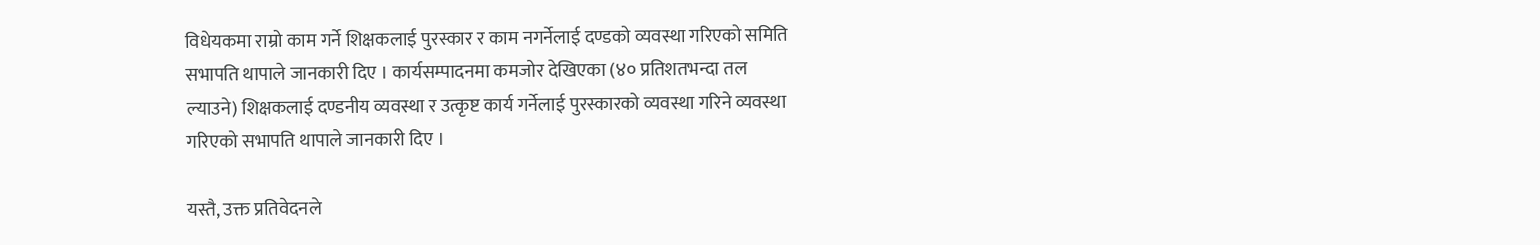विधेयकमा राम्रो काम गर्ने शिक्षकलाई पुरस्कार र काम नगर्नेलाई दण्डको व्यवस्था गरिएको समिति सभापति थापाले जानकारी दिए । कार्यसम्पादनमा कमजोर देखिएका (४० प्रतिशतभन्दा तल ल्याउने) शिक्षकलाई दण्डनीय व्यवस्था र उत्कृष्ट कार्य गर्नेलाई पुरस्कारको व्यवस्था गरिने व्यवस्था गरिएको सभापति थापाले जानकारी दिए ।

यस्तै, उक्त प्रतिवेदनले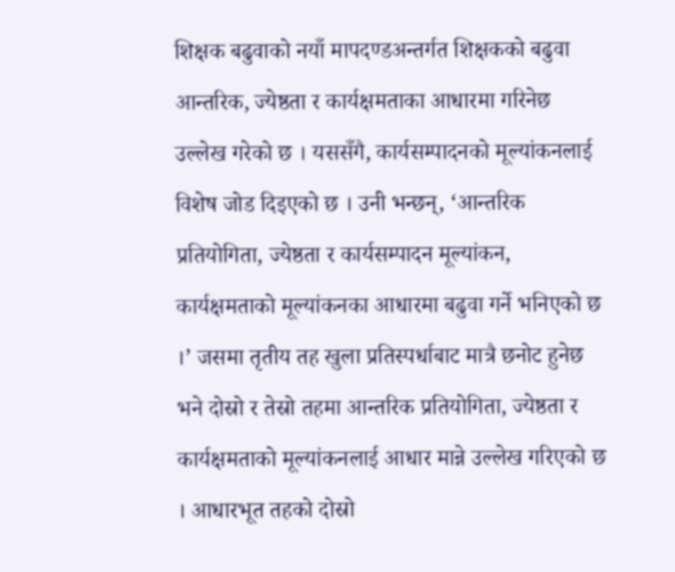शिक्षक बढुवाको नयाँ मापदण्डअन्तर्गत शिक्षकको बढुवा आन्तरिक, ज्येष्ठता र कार्यक्षमताका आधारमा गरिनेछ उल्लेख गरेको छ । यससँगै, कार्यसम्पादनको मूल्यांकनलाई विशेष जोड दिइएको छ । उनी भन्छन्, ‘आन्तरिक प्रतियोगिता, ज्येष्ठता र कार्यसम्पादन मूल्यांकन, कार्यक्षमताको मूल्यांकनका आधारमा बढुवा गर्ने भनिएको छ ।’ जसमा तृतीय तह खुला प्रतिस्पर्धाबाट मात्रै छनोट हुनेछ भने दोस्रो र तेस्रो तहमा आन्तरिक प्रतियोगिता, ज्येष्ठता र कार्यक्षमताको मूल्यांकनलाई आधार मान्ने उल्लेख गरिएको छ । आधारभूत तहको दोस्रो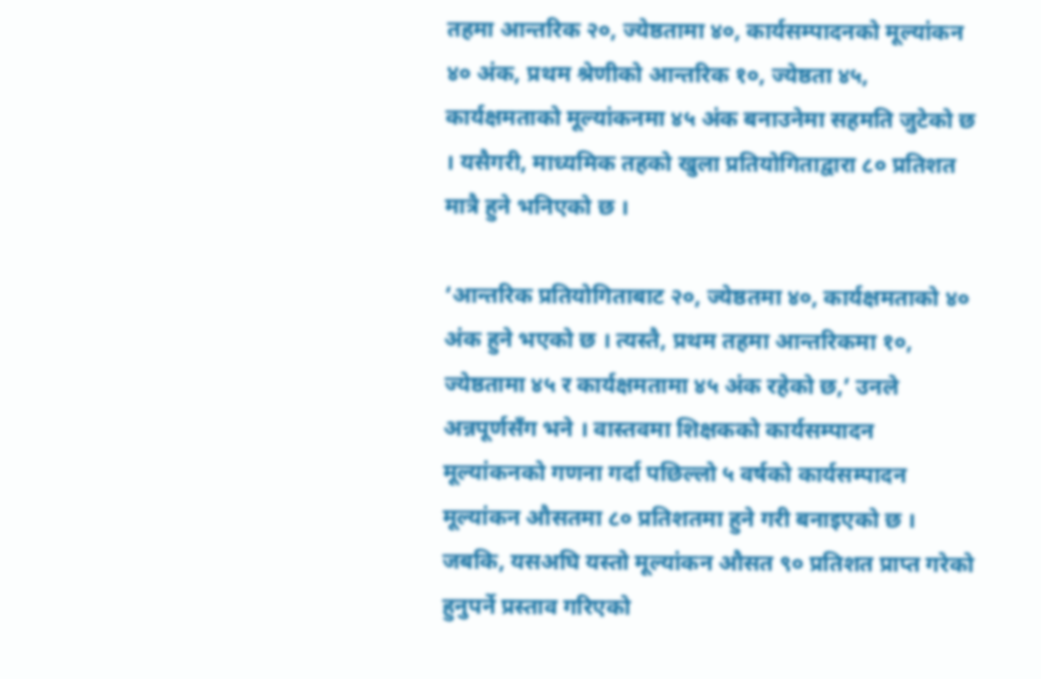तहमा आन्तरिक २०, ज्येष्ठतामा ४०, कार्यसम्पादनको मूल्यांकन ४० अंक, प्रथम श्रेणीको आन्तरिक १०, ज्येष्ठता ४५, कार्यक्षमताको मूल्यांकनमा ४५ अंक बनाउनेमा सहमति जुटेको छ । यसैगरी, माध्यमिक तहको खुला प्रतियोगिताद्वारा ८० प्रतिशत मात्रै हुने भनिएको छ ।

‘आन्तरिक प्रतियोगिताबाट २०, ज्येष्ठतमा ४०, कार्यक्षमताको ४० अंक हुने भएको छ । त्यस्तै, प्रथम तहमा आन्तरिकमा १०, ज्येष्ठतामा ४५ र कार्यक्षमतामा ४५ अंक रहेको छ,’ उनले अन्नपूर्णसँग भने । वास्तवमा शिक्षकको कार्यसम्पादन मूल्यांकनको गणना गर्दा पछिल्लो ५ वर्षको कार्यसम्पादन मूल्यांकन औसतमा ८० प्रतिशतमा हुने गरी बनाइएको छ । जबकि, यसअघि यस्तो मूल्यांकन औसत ९० प्रतिशत प्राप्त गरेको हुनुपर्ने प्रस्ताव गरिएको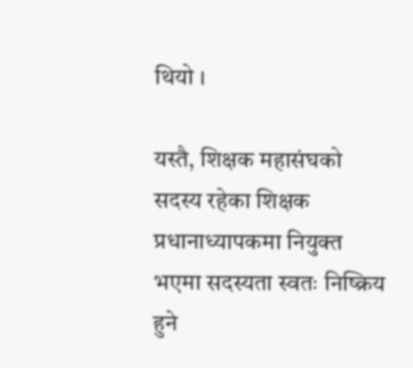थियो ।

यस्तै, शिक्षक महासंघको सदस्य रहेका शिक्षक प्रधानाध्यापकमा नियुक्त भएमा सदस्यता स्वतः निष्क्रिय हुने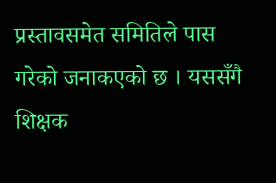प्रस्तावसमेत समितिले पास गरेको जनाकएको छ । यससँगै शिक्षक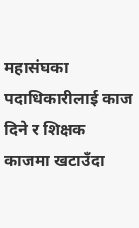महासंघका पदाधिकारीलाई काज दिने र शिक्षक काजमा खटाउँदा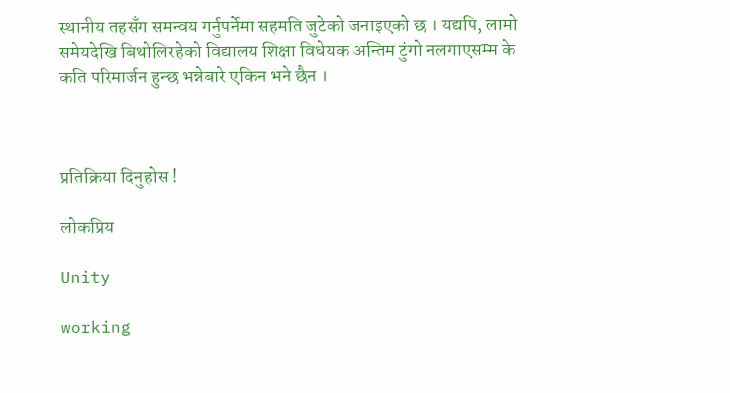स्थानीय तहसँग समन्वय गर्नुपर्नेमा सहमति जुटेको जनाइएको छ । यद्यपि, लामो समेयदेखि बिथोलिरहेको विद्यालय शिक्षा विधेयक अन्तिम टुंगो नलगाएसम्म के कति परिमार्जन हुन्छ भन्नेबारे एकिन भने छैन ।



प्रतिक्रिया दिनुहोस !

लोकप्रिय

Unity

working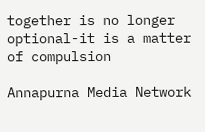together is no longer optional-it is a matter of compulsion

Annapurna Media Network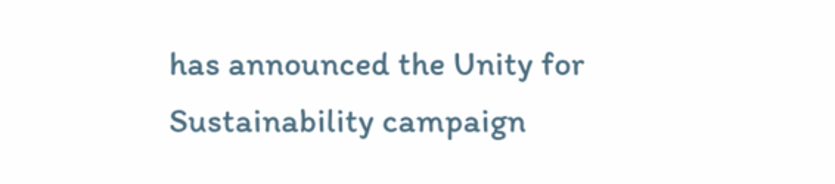has announced the Unity for Sustainability campaign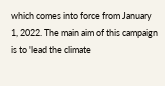which comes into force from January 1, 2022. The main aim of this campaign is to 'lead the climate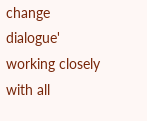change dialogue' working closely with all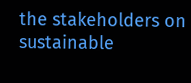the stakeholders on sustainable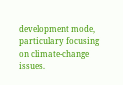development mode, particulary focusing on climate-change issues.